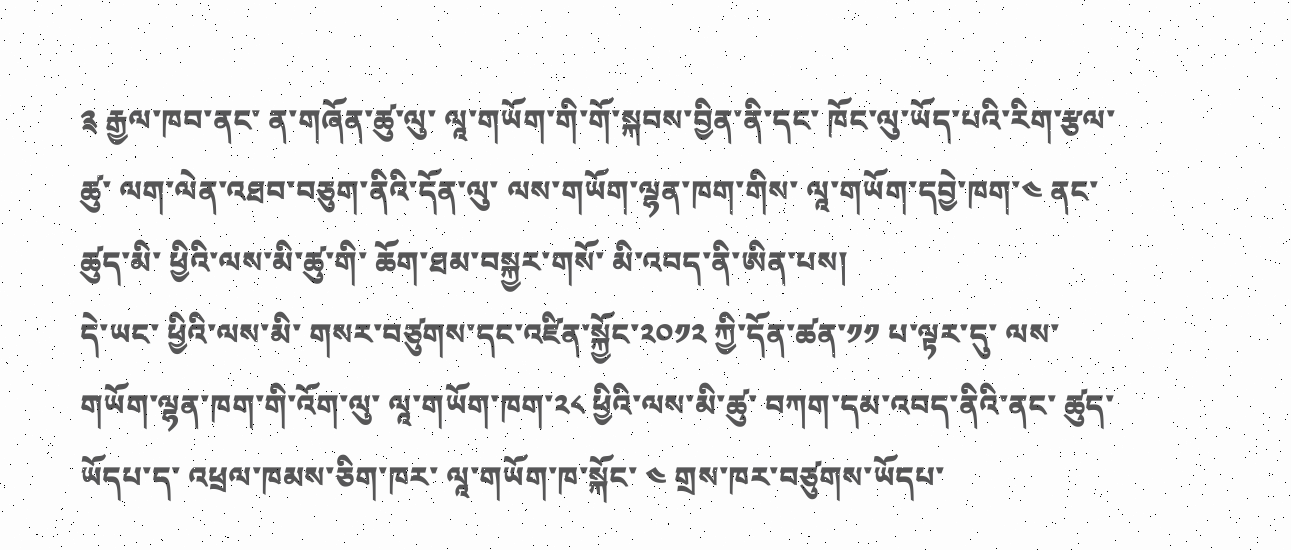༉ རྒྱལ་ཁབ་ནང་ ན་གཞོན་ཚུ་ལུ་ ལཱ་གཡོག་གི་གོ་སྐབས་བྱིན་ནི་དང་ ཁོང་ལུ་ཡོད་པའི་རིག་རྩལ་ཚུ་ ལག་ལེན་འཐབ་བཅུག་ནིའི་དོན་ལུ་ ལས་གཡོག་ལྷན་ཁག་གིས་ ལཱ་གཡོག་དབྱེ་ཁག་༤ ནང་ཚུད་མི་ ཕྱིའི་ལས་མི་ཚུ་གི་ ཆོག་ཐམ་བསྐྱར་གསོ་ མི་འབད་ནི་ཨིན་པས།
དེ་ཡང་ ཕྱིའི་ལས་མི་ གསར་བཙུགས་དང་འཛིན་སྐྱོང་༢༠༡༢ ཀྱི་དོན་ཚན་༡༡ པ་ལྟར་དུ་ ལས་གཡོག་ལྷན་ཁག་གི་འོག་ལུ་ ལཱ་གཡོག་ཁག་༢༨ ཕྱིའི་ལས་མི་ཚུ་ བཀག་དམ་འབད་ནིའི་ནང་ ཚུད་ཡོདཔ་ད་ འཕྲལ་ཁམས་ཅིག་ཁར་ ལཱ་གཡོག་ཁ་སྐོང་ ༤ གྲས་ཁར་བཙུགས་ཡོདཔ་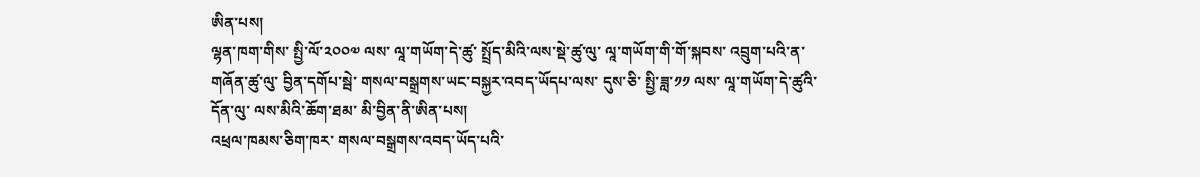ཨིན་པས།
ལྷན་ཁག་གིས་ སྤྱི་ལོ་༢༠༠༧ ལས་ ལཱ་གཡོག་དེ་ཚུ་ སྤྲོད་མིའི་ལས་སྡེ་ཚུ་ལུ་ ལཱ་གཡོག་གི་གོ་སྐབས་ འབྲུག་པའི་ན་གཞོན་ཚུ་ལུ་ བྱིན་དགོཔ་སྦེ་ གསལ་བསྒྲགས་ཡང་བསྐྱར་འབད་ཡོདཔ་ལས་ དུས་ཅི་ སྤྱི་ཟླ་༡༡ ལས་ ལཱ་གཡོག་དེ་ཚུའི་དོན་ལུ་ ལས་མིའི་ཆོག་ཐམ་ མི་བྱིན་ནི་ཨིན་པས།
འཕྲལ་ཁམས་ཅིག་ཁར་ གསལ་བསྒྲགས་འབད་ཡོད་པའི་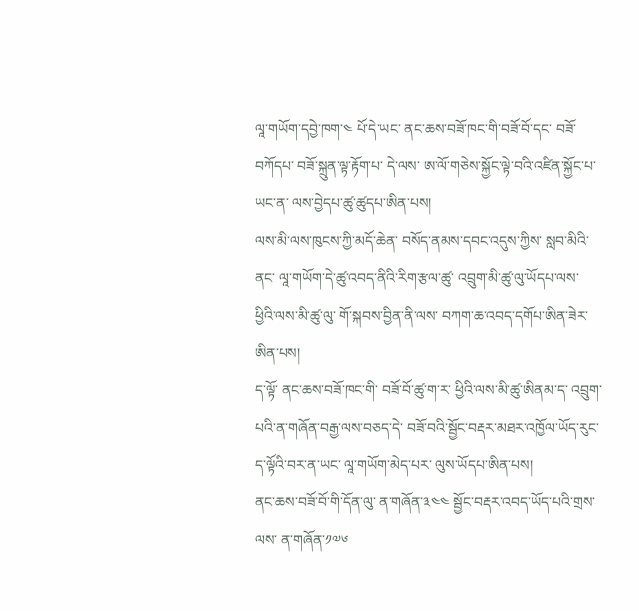ལཱ་གཡོག་དབྱེ་ཁག་༤ པོ་དེ་ཡང་ ནང་ཆས་བཟོ་ཁང་གི་བཟོ་བོ་དང་ བཟོ་བཀོདཔ་ བཟོ་སྐྲུན་ལྟ་རྟོག་པ་ དེ་ལས་ ཨ་ལོ་གཅེས་སྐྱོང་ལྟེ་བའི་འཛིན་སྐྱོང་པ་ ཡང་ན་ ལས་བྱེདཔ་ཚུ་ཚུདཔ་ཨིན་པས།
ལས་མི་ལས་ཁུངས་ཀྱི་མདོ་ཆེན་ བསོད་ནམས་དབང་འདུས་ཀྱིས་ སླབ་མིའི་ནང་ ལཱ་གཡོག་དེ་ཚུ་འབད་ནིའི་རིག་རྩལ་ཚུ་ འབྲུག་མི་ཚུ་ལུ་ཡོདཔ་ལས་ ཕྱིའི་ལས་མི་ཚུ་ལུ་ གོ་སྐབས་བྱིན་ནི་ལས་ བཀག་ཆ་འབད་དགོཔ་ཨིན་ཟེར་ཨིན་པས།
ད་ལྟོ་ ནང་ཆས་བཟོ་ཁང་གི་ བཟོ་བོ་ཚུ་ག་ར་ ཕྱིའི་ལས་མི་ཚུ་ཨིནམ་ད་ འབྲུག་པའི་ན་གཞོན་བརྒྱ་ལས་བཅད་དེ་ བཟོ་བའི་སྦྱོང་བརྡར་མཐར་འཁྱོལ་ཡོད་རུང་ ད་ལྟོའི་བར་ན་ཡང་ ལཱ་གཡོག་མེད་པར་ ལུས་ཡོདཔ་ཨིན་པས།
ནང་ཆས་བཟོ་བོ་གི་དོན་ལུ་ ན་གཞོན་༣༤༤ སྦྱོང་བརྡར་འབད་ཡོད་པའི་གྲས་ལས་ ན་གཞོན་༡༧༦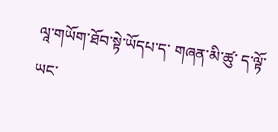ལཱ་གཡོག་ཐོབ་སྟེ་ཡོདཔ་ད་ གཞན་མི་ཚུ་ ད་ལྟོ་ཡང་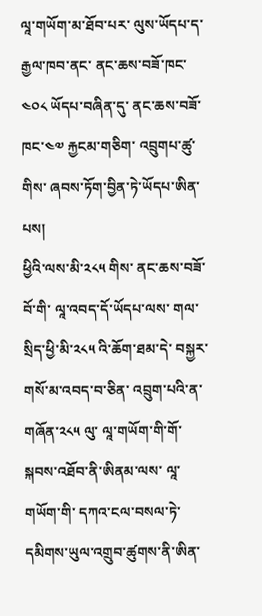ལཱ་གཡོག་མ་ཐོབ་པར་ ལུས་ཡོདཔ་ད་ རྒྱལ་ཁབ་ནང་ ནང་ཆས་བཟོ་ཁང་༤༠༨ ཡོདཔ་བཞིན་དུ་ ནང་ཆས་བཟོ་ཁང་༤༧ རྐྱངམ་གཅིག་ འབྲུགཔ་ཚུ་གིས་ ཞབས་ཏོག་བྱིན་ཏེ་ཡོདཔ་ཨིན་པས།
ཕྱིའི་ལས་མི་༢༨༥ གིས་ ནང་ཆས་བཟོ་བོ་གི་ ལཱ་འབད་དོ་ཡོདཔ་ལས་ གལ་སྲིད་ཕྱི་མི་༢༨༥ འི་ཆོག་ཐམ་དེ་ བསྐྱར་གསོ་མ་འབད་བ་ཅིན་ འབྲུག་པའི་ན་གཞོན་༢༨༥ ལུ་ ལཱ་གཡོག་གི་གོ་སྐབས་འཐོབ་ནི་ཨིནམ་ལས་ ལཱ་གཡོག་གི་ དཀའ་ངལ་བསལ་ཏེ་ དམིགས་ཡུལ་འགྲུབ་ཚུགས་ནི་ཨིན་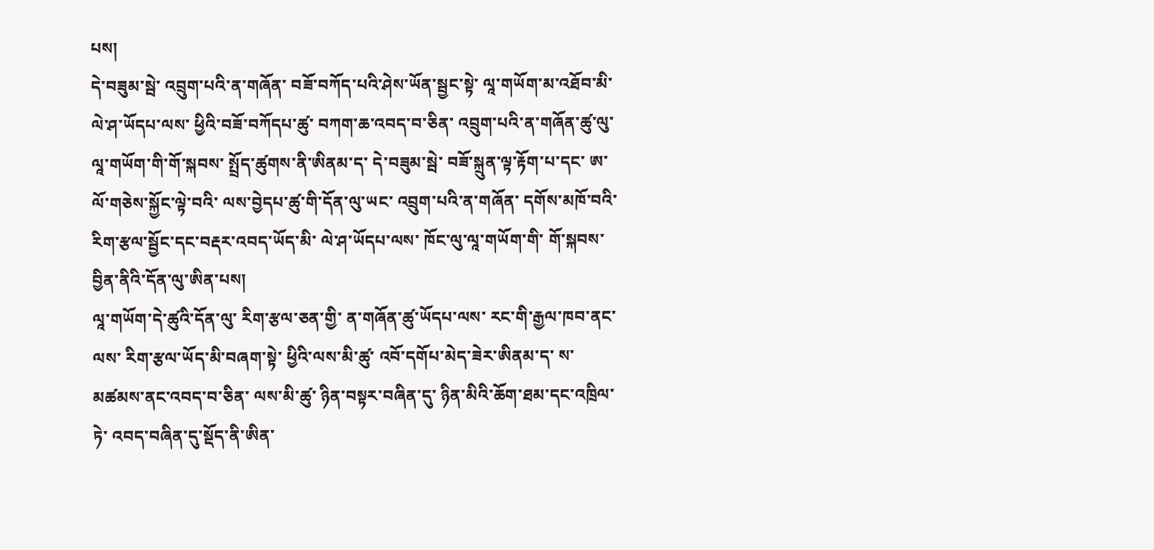པས།
དེ་བཟུམ་སྦེ་ འབྲུག་པའི་ན་གཞོན་ བཟོ་བཀོད་པའི་ཤེས་ཡོན་སྦྱང་སྟེ་ ལཱ་གཡོག་མ་འཐོབ་མི་ལེ་ཤ་ཡོདཔ་ལས་ ཕྱིའི་བཟོ་བཀོདཔ་ཚུ་ བཀག་ཆ་འབད་བ་ཅིན་ འབྲུག་པའི་ན་གཞོན་ཚུ་ལུ་ ལཱ་གཡོག་གི་གོ་སྐབས་ སྤྲོད་ཚུགས་ནི་ཨིནམ་ད་ དེ་བཟུམ་སྦེ་ བཟོ་སྐྲུན་ལྟ་རྟོག་པ་དང་ ཨ་ལོ་གཅེས་སྐྱོང་ལྟེ་བའི་ ལས་བྱེདཔ་ཚུ་གི་དོན་ལུ་ཡང་ འབྲུག་པའི་ན་གཞོན་ དགོས་མཁོ་བའི་ རིག་རྩལ་སྦྱོང་དང་བརྡར་འབད་ཡོད་མི་ ལེ་ཤ་ཡོདཔ་ལས་ ཁོང་ལུ་ལཱ་གཡོག་གི་ གོ་སྐབས་བྱིན་ནིའི་དོན་ལུ་ཨིན་པས།
ལཱ་གཡོག་དེ་ཚུའི་དོན་ལུ་ རིག་རྩལ་ཅན་གྱི་ ན་གཞོན་ཚུ་ཡོདཔ་ལས་ རང་གི་རྒྱལ་ཁབ་ནང་ལས་ རིག་རྩལ་ཡོད་མི་བཞག་སྟེ་ ཕྱིའི་ལས་མི་ཚུ་ འབོ་དགོཔ་མེད་ཟེར་ཨིནམ་ད་ ས་མཚམས་ནང་འབད་བ་ཅིན་ ལས་མི་ཚུ་ ཉིན་བསྟར་བཞིན་དུ་ ཉིན་མིའི་ཆོག་ཐམ་དང་འཁྲིལ་ཏེ་ འབད་བཞིན་དུ་སྡོད་ནི་ཨིན་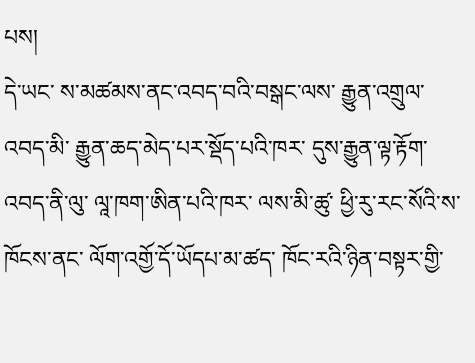པས།
དེ་ཡང་ ས་མཚམས་ནང་འབད་བའི་བསྒང་ལས་ རྒྱུན་འགྲུལ་འབད་མི་ རྒྱུན་ཆད་མེད་པར་སྡོད་པའི་ཁར་ དུས་རྒྱུན་ལྟ་རྟོག་འབད་ནི་ལུ་ ལཱ་ཁག་ཨིན་པའི་ཁར་ ལས་མི་ཚུ་ ཕྱི་རུ་རང་སོའི་ས་ཁོངས་ནང་ ལོག་འགྱོ་དོ་ཡོདཔ་མ་ཚད་ ཁོང་རའི་ཉིན་བསྟར་གྱི་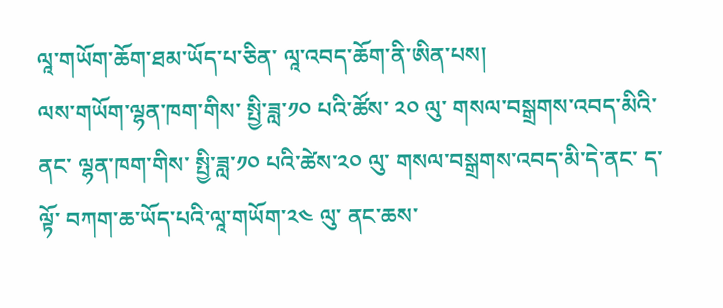ལཱ་གཡོག་ཆོག་ཐམ་ཡོད་པ་ཅིན་ ལཱ་འབད་ཆོག་ནི་ཨིན་པས།
ལས་གཡོག་ལྷན་ཁག་གིས་ སྤྱི་ཟླ་༡༠ པའི་ཚོས་ ༢༠ ལུ་ གསལ་བསྒྲགས་འབད་མིའི་ནང་ ལྷན་ཁག་གིས་ སྤྱི་ཟླ་༡༠ པའི་ཚེས་༢༠ ལུ་ གསལ་བསྒྲགས་འབད་མི་དེ་ནང་ ད་ལྟོ་ བཀག་ཆ་ཡོད་པའི་ལཱ་གཡོག་༢༤ ལུ་ ནང་ཆས་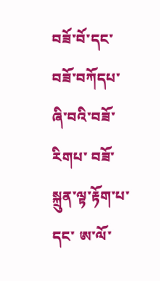བཟོ་བོ་དང་ བཟོ་བཀོདཔ་ ཞི་བའི་བཟོ་རིགཔ་ བཟོ་སྐྲུན་ལྟ་རྟོག་པ་དང་ ཨ་ལོ་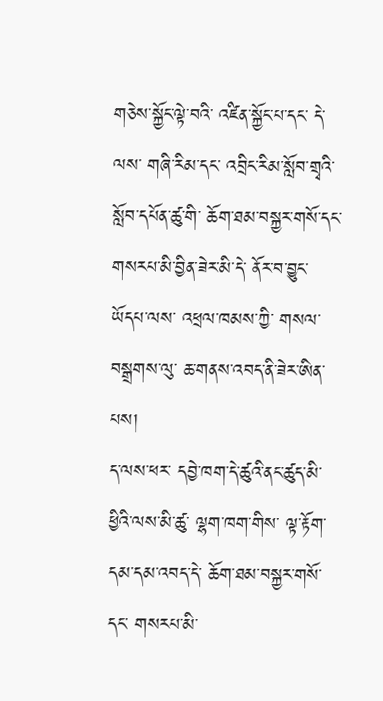གཅེས་སྐྱོང་ལྟེ་བའི་ འཛིན་སྐྱོང་པ་དང་ དེ་ལས་ གཞི་རིམ་དང་ འབྲིང་རིམ་སློབ་གྲྭའི་སློབ་དཔོན་ཚུ་གི་ ཆོག་ཐམ་བསྐྱར་གསོ་དང་ གསརཔ་མི་བྱིན་ཟེར་མི་དེ་ ནོར་བ་བྱུང་ཡོདཔ་ལས་ འཕྲལ་ཁམས་ཀྱི་ གསལ་བསྒྲགས་ལུ་ ཆ་གནས་འབད་ནི་ཟེར་ཨིན་པས།
ད་ལས་ཕར་ དབྱེ་ཁག་དེ་ཚུའི་ནང་ཚུད་མི་ ཕྱིའི་ལས་མི་ཚུ་ ལྷག་ཁག་གིས་ ལྟ་རྟོག་དམ་དམ་འབད་དེ་ ཆོག་ཐམ་བསྐྱར་གསོ་དང་ གསརཔ་མི་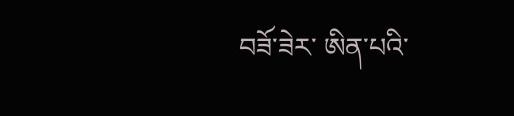བཟོ་ཟེར་ ཨིན་པའི་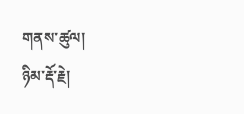གནས་ཚུལ།
ཉིམ་རྡོ་རྗེ།